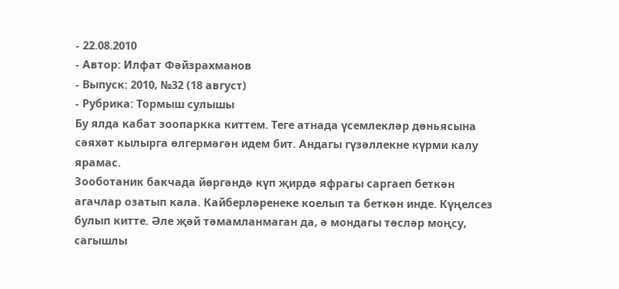- 22.08.2010
- Автор: Илфат Фәйзрахманов
- Выпуск: 2010, №32 (18 август)
- Рубрика: Тормыш сулышы
Бу ялда кабат зоопаркка киттем. Теге атнада үсемлекләр дөньясына сәяхәт кылырга өлгермәгән идем бит. Андагы гүзәллекне күрми калу ярамас.
Зооботаник бакчада йөргәндә күп җирдә яфрагы саргаеп беткән агачлар озатып кала. Кайберләренеке коелып та беткән инде. Күңелсез булып китте. Әле җәй тәмамланмаган да, ә мондагы төсләр моңсу, сагышлы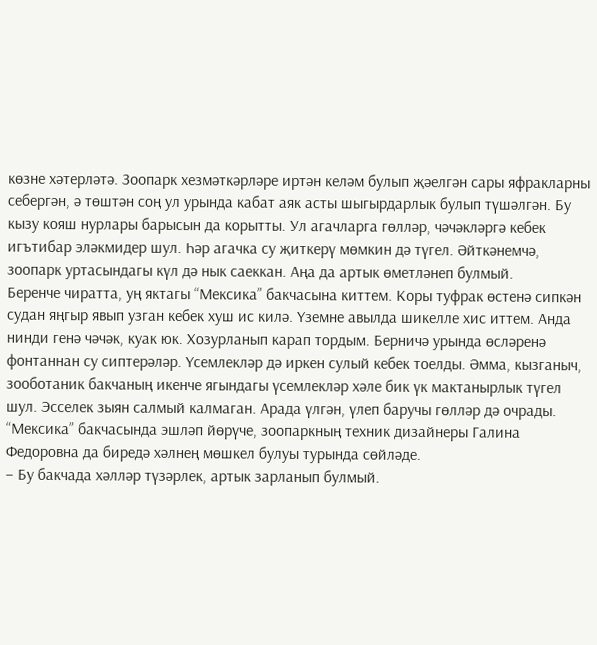көзне хәтерләтә. Зоопарк хезмәткәрләре иртән келәм булып җәелгән сары яфракларны себергән, ә төштән соң ул урында кабат аяк асты шыгырдарлык булып түшәлгән. Бу кызу кояш нурлары барысын да корытты. Ул агачларга гөлләр, чәчәкләргә кебек игътибар эләкмидер шул. Һәр агачка су җиткерү мөмкин дә түгел. Әйткәнемчә, зоопарк уртасындагы күл дә нык саеккан. Аңа да артык өметләнеп булмый.
Беренче чиратта, уң яктагы “Мексика” бакчасына киттем. Коры туфрак өстенә сипкән судан яңгыр явып узган кебек хуш ис килә. Үземне авылда шикелле хис иттем. Анда нинди генә чәчәк, куак юк. Хозурланып карап тордым. Берничә урында өсләренә фонтаннан су сиптерәләр. Үсемлекләр дә иркен сулый кебек тоелды. Әмма, кызганыч, зооботаник бакчаның икенче ягындагы үсемлекләр хәле бик үк мактанырлык түгел шул. Эсселек зыян салмый калмаган. Арада үлгән, үлеп баручы гөлләр дә очрады.
“Мексика” бакчасында эшләп йөрүче, зоопаркның техник дизайнеры Галина Федоровна да биредә хәлнең мөшкел булуы турында сөйләде.
– Бу бакчада хәлләр түзәрлек, артык зарланып булмый.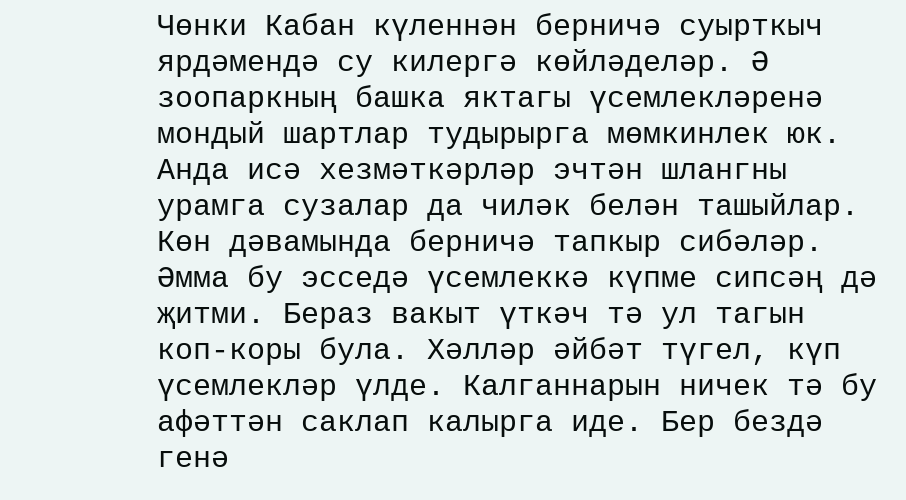Чөнки Кабан күленнән берничә суырткыч ярдәмендә су килергә көйләделәр. Ә зоопаркның башка яктагы үсемлекләренә мондый шартлар тудырырга мөмкинлек юк. Анда исә хезмәткәрләр эчтән шлангны урамга сузалар да чиләк белән ташыйлар. Көн дәвамында берничә тапкыр сибәләр. Әмма бу эсседә үсемлеккә күпме сипсәң дә җитми. Бераз вакыт үткәч тә ул тагын коп-коры була. Хәлләр әйбәт түгел, күп үсемлекләр үлде. Калганнарын ничек тә бу афәттән саклап калырга иде. Бер бездә генә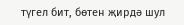түгел бит, бөтен җирдә шул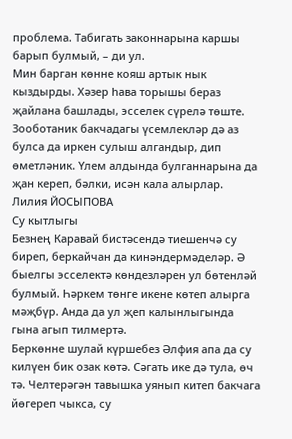проблема. Табигать законнарына каршы барып булмый, – ди ул.
Мин барган көнне кояш артык нык кыздырды. Хәзер һава торышы бераз җайлана башлады, эсселек сүрелә төште. Зооботаник бакчадагы үсемлекләр дә аз булса да иркен сулыш алгандыр, дип өметләник. Үлем алдында булганнарына да җан кереп, бәлки, исән кала алырлар.
Лилия ЙОСЫПОВА
Су кытлыгы
Безнең Каравай бистәсендә тиешенчә су биреп, беркайчан да кинәндермәделәр. Ә быелгы эсселектә көндезләрен ул бөтенләй булмый. Һәркем төнге икене көтеп алырга мәҗбүр. Анда да ул җеп калынлыгында гына агып тилмертә.
Беркөнне шулай күршебез Әлфия апа да су килүен бик озак көтә. Сәгать ике дә тула, өч тә. Челтерәгән тавышка уянып китеп бакчага йөгереп чыкса, су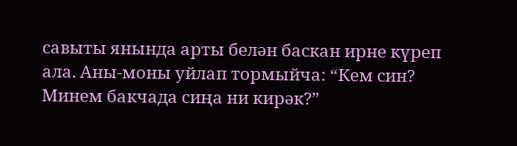савыты янында арты белән баскан ирне күреп ала. Аны-моны уйлап тормыйча: “Кем син? Минем бакчада сиңа ни кирәк?”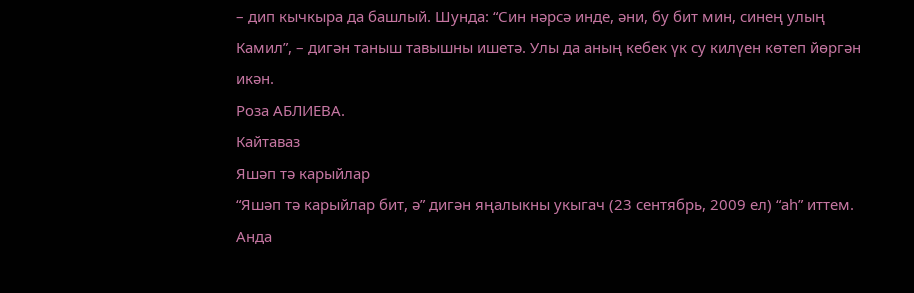– дип кычкыра да башлый. Шунда: “Син нәрсә инде, әни, бу бит мин, синең улың Камил”, – дигән таныш тавышны ишетә. Улы да аның кебек үк су килүен көтеп йөргән икән.
Роза АБЛИЕВА.
Кайтаваз
Яшәп тә карыйлар
“Яшәп тә карыйлар бит, ә” дигән яңалыкны укыгач (23 сентябрь, 2009 ел) “аһ” иттем. Анда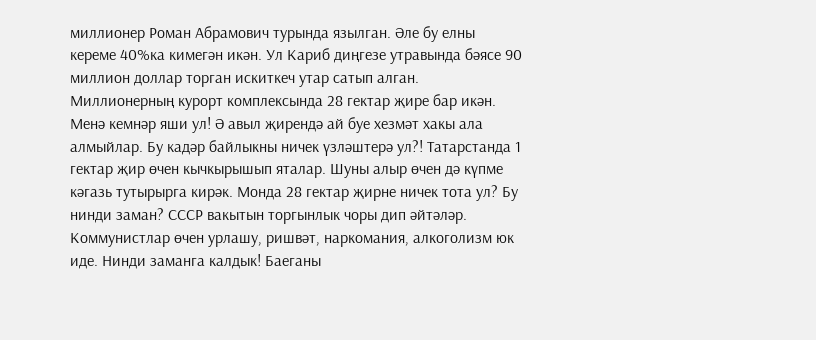миллионер Роман Абрамович турында язылган. Әле бу елны кереме 40%ка кимегән икән. Ул Кариб диңгезе утравында бәясе 90 миллион доллар торган искиткеч утар сатып алган. Миллионерның курорт комплексында 28 гектар җире бар икән.
Менә кемнәр яши ул! Ә авыл җирендә ай буе хезмәт хакы ала алмыйлар. Бу кадәр байлыкны ничек үзләштерә ул?! Татарстанда 1 гектар җир өчен кычкырышып яталар. Шуны алыр өчен дә күпме кәгазь тутырырга кирәк. Монда 28 гектар җирне ничек тота ул? Бу нинди заман? СССР вакытын торгынлык чоры дип әйтәләр. Коммунистлар өчен урлашу, ришвәт, наркомания, алкоголизм юк иде. Нинди заманга калдык! Баеганы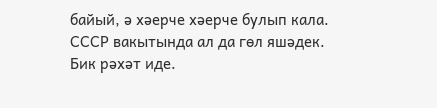байый, ә хәерче хәерче булып кала. СССР вакытында ал да гөл яшәдек. Бик рәхәт иде.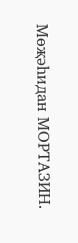Мөҗәһидан МОРТАЗИН.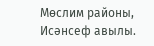Мөслим районы, Исәнсеф авылы.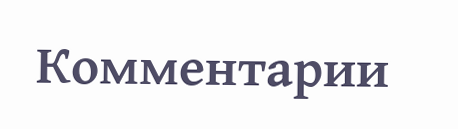Комментарии